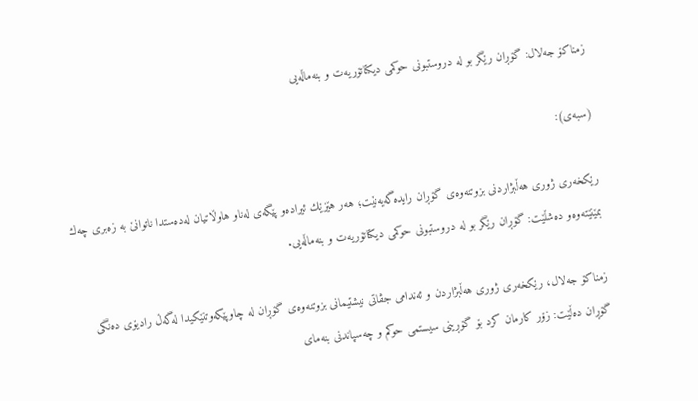زمناكۆ جه‌لال: گۆڕان رێگر بو له‌ دروستبونى حوکمی دیكتاتۆریه‌ت و بنەماڵەیی

(سبەی):

رێكخه‌رى ژورى هه‌ڵبژاردنی بزوتنەوەی گۆڕان رایدەگەیەنێت؛ هەر هێزێك ئیراده‌و پێگه‌ى له‌ناو هاوڵاتیان له‌ده‌ستدا ناتوانێ به‌ زه‌برى چه‌ك بمێنێته‌وه‌و دەشڵێت: گۆڕان رێگر بو له‌ دروستبونى حوکمی دیكتاتۆریه‌ت و بنەماڵەیی.

زمناكۆ جه‌لال، رێكخه‌رى ژورى هه‌ڵبژاردن و ئه‌ندامى جڤاتى نیشتیمانى بزوتنه‌وه‌ى گۆڕان له‌ چاوپێكه‌وتنێكیدا له‌گه‌ڵ رادیۆی ده‌نگى گۆڕان دەڵێت: زۆر كارمان كرد بۆ گۆڕینى سیستمى حوكم و چه‌سپاندنى بنه‌ماى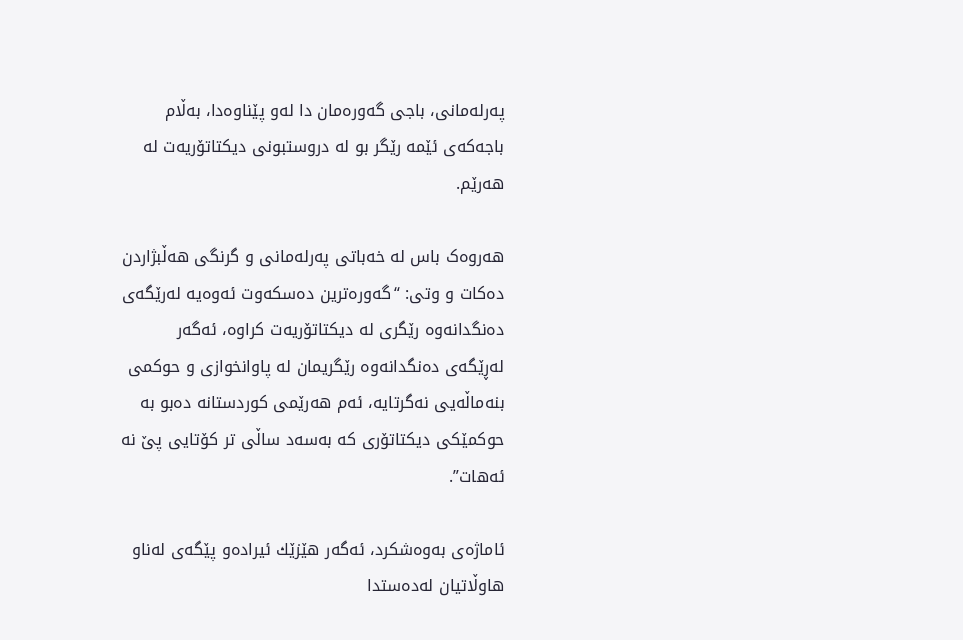پەرله‌مانى، باجى گه‌وره‌مان دا له‌و پێناوەدا، به‌ڵام باجه‌كه‌ى ئێمه‌ رێگر بو له‌ دروستبونى دیكتاتۆریه‌ت له‌ هه‌رێم.

هەروەک باس لە خەباتی پەرلەمانی و گرنگی هەڵبژاردن دەکات و وتی: “گه‌وره‌ترین ده‌سكه‌وت ئه‌وه‌یه‌ له‌رێگه‌ى ده‌نگدانه‌وه‌ رێگرى له‌ دیكتاتۆریه‌ت كراوه‌، ئه‌گه‌ر له‌ڕێگه‌ى ده‌نگدانه‌وه‌ رێگریمان له‌ پاوانخوازى و حوكمى بنه‌ماڵه‌یی نه‌گرتایه‌، ئه‌م هه‌رێمى كوردستانه‌ ده‌بو به‌ حوكمێكى دیكتاتۆرى كه‌ به‌سه‌د ساڵی تر كۆتایی پێ نه‌ ئه‌هات”.

ئاماژەی بەوەشکرد، ئه‌گه‌ر هێزێك ئیراده‌و پێگه‌ى له‌ناو هاوڵاتیان له‌ده‌ستدا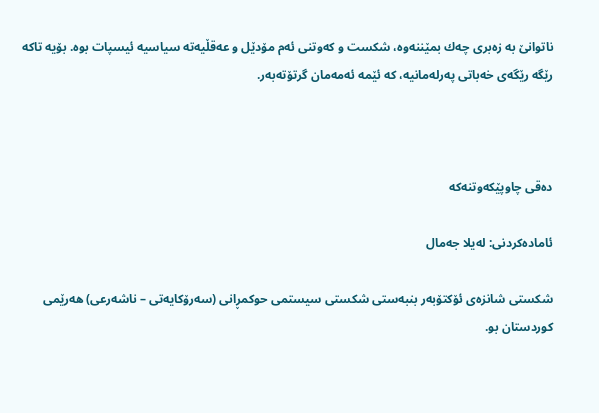ناتوانێ به‌ زه‌برى چه‌ك بمێننه‌وه‌، شكست و كه‌وتنى ئه‌م مۆدێل و عه‌قڵیه‌ته‌ سیاسیه‌ ئیسپات بوه‌. بۆیه‌ تاكه‌ رێگه‌ رێگه‌ى خه‌باتى پەرله‌مانیه‌، كه‌ ئێمه‌ ئه‌مه‌مان گرتۆته‌به‌ر.



دەقی چاوپێکەوتنەکە

ئامادەکردنی: لەیلا جەمال

شکستی شانزەی ئۆکتۆبەر بنبەستی شکستی سیستمی حوکمڕانی (سەرۆکایەتی – ناشەرعی) هەرێمی کوردستان بو.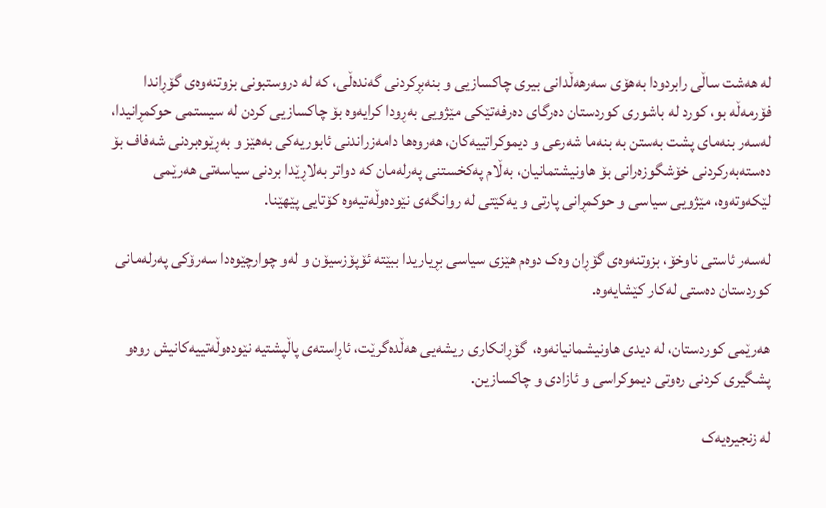لە هەشت ساڵی رابردودا بەهۆی سەرهەڵدانی بیری چاکسازیی و بنەبڕکردنی گەندەڵی، کە لە دروستبونی بزوتنەوەی گۆڕاندا فۆرمەڵە بو، کورد لە باشوری کوردستان دەرگای دەرفەتێکی مێژویی بەڕودا کرایەوە بۆ چاکسازیی کردن لە سیستمی حوکمڕانیدا، لەسەر بنەمای پشت بەستن بە بنەما شەرعی و دیموکراتییەکان، هەروەها دامەزراندنی ئابوریەکی بەهێز و بەڕێوەبردنی شەفاف بۆ دەستەبەرکردنی خۆشگوزەرانی بۆ هاونیشتمانیان، بەڵام پەکخستنی پەرلەمان کە دواتر بەلاڕێدا بردنی سیاسەتی هەرێمی لێکەوتەوە، مێژویی سیاسی و حوکمڕانی پارتی و یەکێتی لە روانگەی نێودەوڵەتیەوە کۆتایی پێهێنا.

لەسەر ئاستی ناوخۆ، بزوتنەوەی گۆڕان وەک دوەم هێزی سیاسی بڕیاریدا ببێتە ئۆپۆزسیۆن و لەو چوارچێوەدا سەرۆکی پەرلەمانی کوردستان دەستی لەکار کێشایەوە.

هەرێمی کوردستان، لە دیدی هاونیشمانیانەوە،  گۆڕانکاری ریشەیی هەڵدەگرێت، ئاڕاستەی پاڵپشتیە نێودەوڵەتییەکانیش روەو پشگیری کردنی رەوتی دیموکراسی و ئازادی و چاکسازین.

لە زنجیرەیەک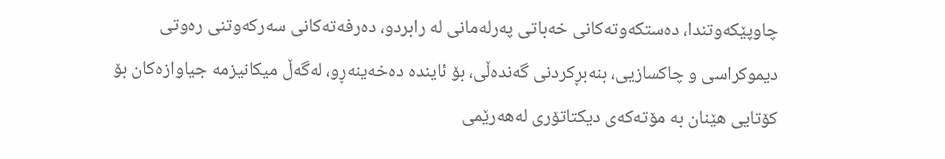چاوپێکەوتندا، دەستکەوتەکانی خەباتی پەرلەمانی لە رابردو، دەرفەتەکانی سەرکەوتنی رەوتی دیموکراسی و چاکسازیی، بنەبڕکردنی گەندەڵی، بۆ ئایندە دەخەینەڕو، لەگەڵ میکانیزمە جیاوازەکان بۆ کۆتایی هێنان بە مۆتەکەی دیکتاتۆری لەهەرێمی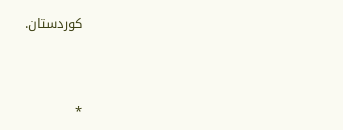کوردستان.



*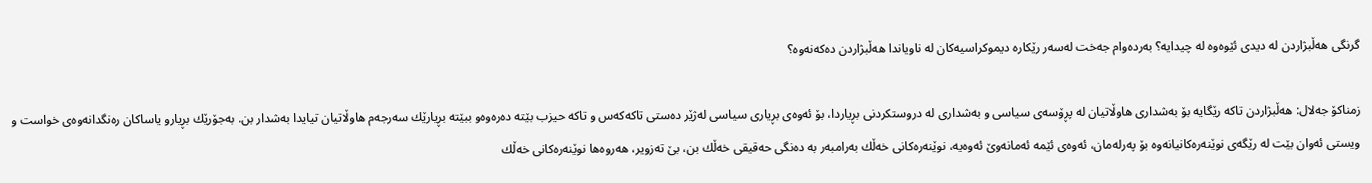گرنگى هه‌ڵبژاردن له‌ دیدى ئێوه‌وه‌ له‌ چیدایه‌؟ به‌رده‌وام جه‌خت له‌سه‌ر رێكاره‌ دیموكراسیه‌كان له‌ ناویاندا هه‌ڵبژاردن ده‌كه‌نه‌وه‌؟

زمناكۆ جه‌لال: هه‌ڵبژاردن تاكه‌ رێگایه‌ بۆ به‌شدارى هاوڵاتیان له‌ پڕۆسه‌ى سیاسى و به‌شدارى له‌ دروستكردنى بڕیاردا، بۆ ئه‌وه‌ى بڕیارى سیاسى له‌ژێر ده‌ستى تاكه‌كه‌س و تاكه‌ حیزب بێته‌ ده‌ره‌وه‌و ببێته‌ بڕیارێك سه‌رجه‌م هاوڵاتیان تیایدا به‌شدار بن. به‌جۆرێك بڕیارو یاساكان ره‌نگدانه‌وه‌ى خواست و ویستى ئه‌وان بێت له‌ رێگه‌ى نوێنه‌ره‌كانیانه‌وه‌ بۆ پەرله‌مان، ئه‌وه‌ى ئێمه‌ ئه‌مانه‌وێ ئه‌وه‌یه‌، نوێنه‌ره‌كانى خه‌ڵك به‌رامبه‌ر به‌ ده‌نگى حه‌قیقى خه‌ڵك بن، بێ ته‌زویر، هه‌روه‌ها نوێنه‌ره‌كانى خه‌ڵك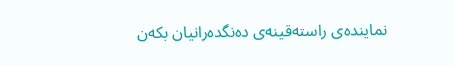نماینده‌ى راسته‌قینه‌ى ده‌نگده‌رانیان بكه‌ن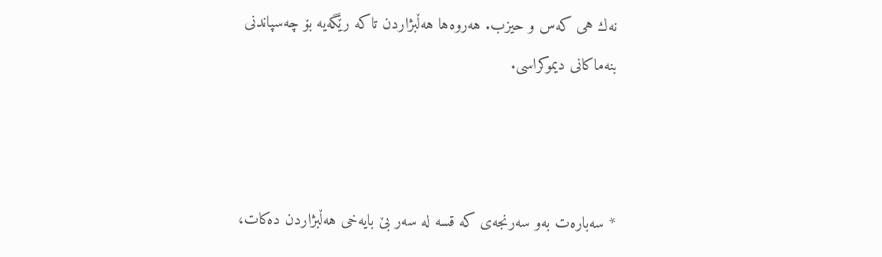نه‌ك هى کەس و حیزب. هه‌روه‌ها هه‌ڵبژاردن تاكه‌ رێگه‌یه‌ بۆ چه‌سپاندنى بنه‌ماكانى دیموكراسى.



* سه‌باره‌ت به‌و سه‌رنجه‌ى كه‌ قسه‌ له‌ سه‌ر بێ بایه‌خى هه‌ڵبژاردن ده‌كات،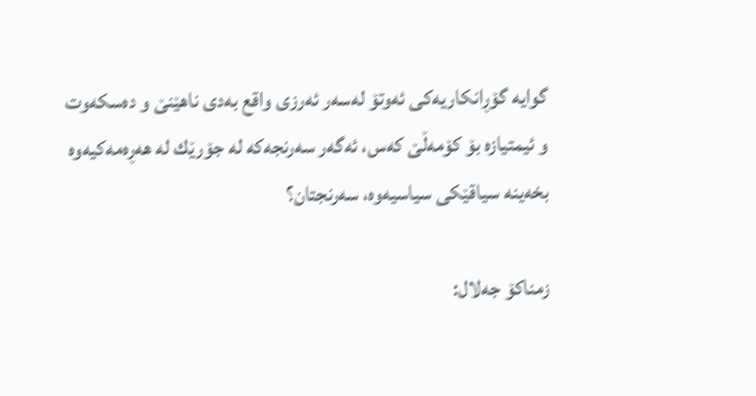گوایه‌ گۆڕانكاریه‌كى ئه‌وتۆ له‌سه‌ر ئه‌رزى واقع به‌دى ناهێنێ و ده‌سكه‌وت و ئیمتیازه‌ بۆ كۆمه‌ڵێ كه‌س، ئه‌گه‌ر سه‌رنجه‌كه‌ له‌ جۆرێك له‌ هه‌ڕه‌مه‌كیه‌وه‌ بخه‌ینه‌ سیاقێكى سیاسیه‌وه‌، سه‌رنجتان؟

زمناكۆ جه‌لال: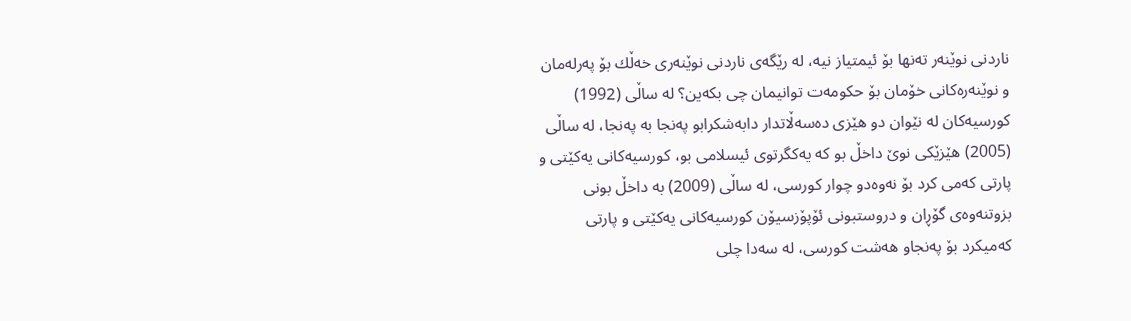ناردنى نوێنه‌ر ته‌نها بۆ ئیمتیاز نیه‌، له‌ رێگه‌ى ناردنى نوێنه‌رى خه‌ڵك بۆ پەرله‌مان و نوێنه‌ره‌كانى خۆمان بۆ حكومه‌ت توانیمان چى بكه‌ین؟ له‌ ساڵى (1992) كورسیه‌كان له‌ نێوان دو هێزى ده‌سه‌ڵاتدار دابه‌شكرابو په‌نجا به‌ په‌نجا، له‌ ساڵى (2005) هێزێكى نوێ داخڵ بو كه‌ یه‌كگرتوى ئیسلامى بو، كورسیه‌كانى یه‌كێتى و پارتى كه‌مى كرد بۆ نه‌وه‌دو چوار كورسى، له‌ ساڵى (2009) به‌ داخڵ بونى بزوتنه‌وه‌ى گۆڕان و دروستبونى ئۆپۆزسیۆن كورسیه‌كانى یه‌كێتى و پارتى كه‌میكرد بۆ په‌نجاو هه‌شت كورسى، له‌ سه‌دا چلى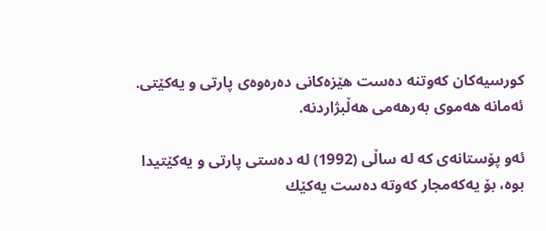كورسیه‌كان كه‌وتنه‌ ده‌ست هێزه‌كانى ده‌ره‌وه‌ى پارتى و یه‌كێتى. ئه‌مانه‌ هه‌موى به‌رهه‌مى هه‌ڵبژاردنه‌.

ئه‌و پۆستانه‌ى كه‌ له‌ ساڵى (1992) له‌ ده‌ستى پارتى و یه‌كێتیدا بوه‌، بۆ یه‌كه‌مجار كه‌وته‌ ده‌ست یه‌كێك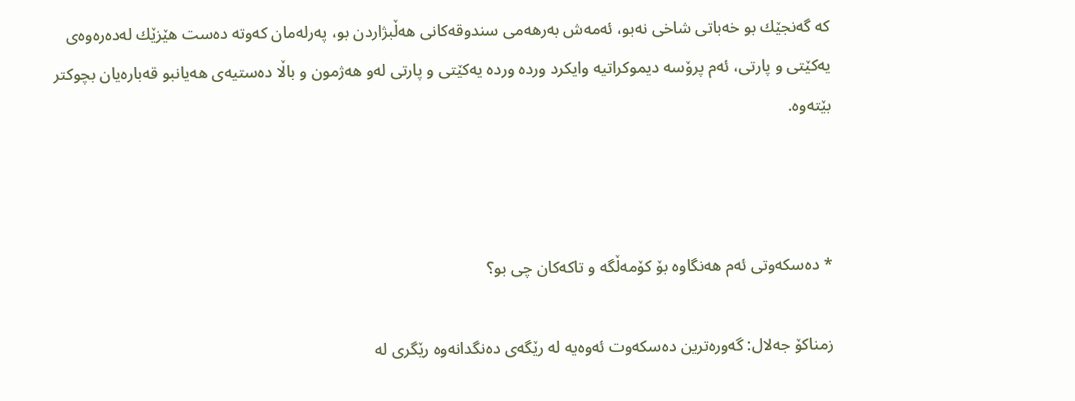كه‌ گه‌نجێك بو خه‌باتى شاخى نه‌بو، ئه‌مه‌ش به‌رهه‌مى سندوقه‌كانى هه‌ڵبژاردن بو، پەرله‌مان كه‌وته‌ ده‌ست هێزێك له‌ده‌ره‌وه‌ى یه‌كێتى و پارتى، ئه‌م پرۆسه‌ دیموكراتیه‌ وایكرد ورده‌ ورده‌ یه‌كێتى و پارتى له‌و هه‌ژمون و باڵا ده‌ستیه‌ی هه‌یانبو قەبارەیان بچوكتر بێته‌وه‌.



* ده‌سكه‌وتى ئه‌م هه‌نگاوه‌ بۆ كۆمه‌ڵگه‌ و تاكه‌كان چی بو؟

زمناكۆ جه‌لال: گه‌وره‌ترین ده‌سكه‌وت ئه‌وه‌یه‌ له‌ رێگه‌ى ده‌نگدانه‌وه‌ رێگرى له‌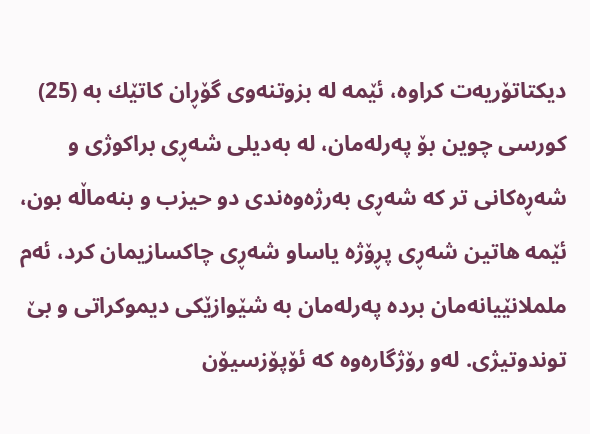دیكتاتۆریه‌ت كراوه‌، ئێمه‌ له‌ بزوتنه‌وى گۆڕان كاتێك به‌ (25) كورسى چوین بۆ پەرله‌مان، له‌ به‌دیلى شه‌ڕى براكوژى و شه‌ڕه‌كانى تر كه‌ شه‌ڕى به‌رژه‌وه‌ندى دو حیزب و بنه‌ماڵه‌ بون، ئێمه‌ هاتین شه‌ڕى پڕۆژه‌ یاساو شه‌ڕى چاكسازیمان كرد، ئه‌م ململانێیانه‌مان برده‌ پەرله‌مان به‌ شێوازێكى دیموكراتى و بێ توندوتیژى. له‌و رۆژگاره‌وه‌ كه‌ ئۆپۆزسیۆن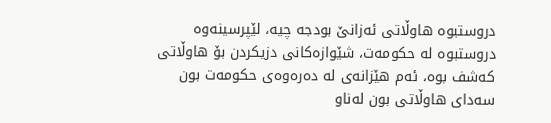دروستبوه‌ هاوڵاتى ئه‌زانێ بودجه‌ چیه‌، لێپرسینه‌وه‌ دروستبوه‌ له‌ حكومه‌ت، شێوازه‌كانى دزیكردن بۆ هاوڵاتى كه‌شف بوه‌، ئه‌م هێزانه‌ى له‌ ده‌ره‌وه‌ى حكومه‌ت بون سه‌داى هاوڵاتى بون له‌ناو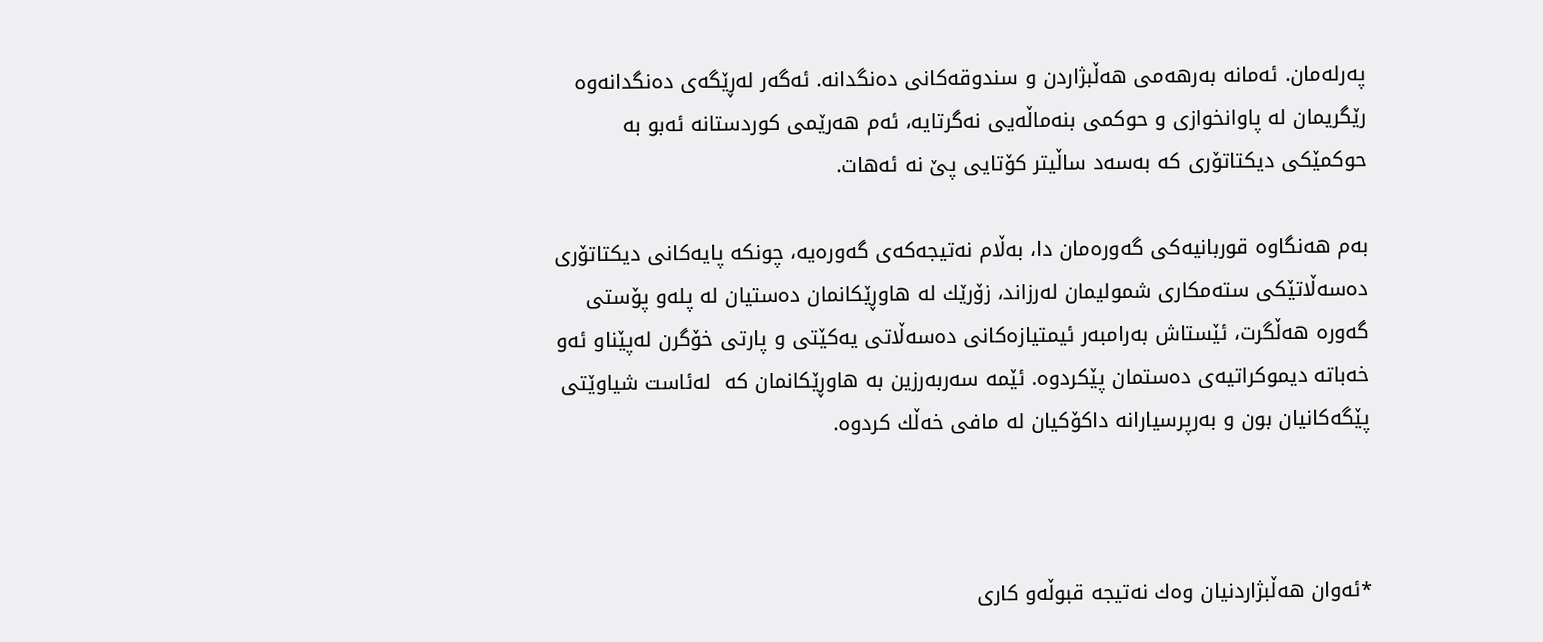پەرله‌مان. ئه‌مانه‌ به‌رهه‌مى هه‌ڵبژاردن و سندوقه‌كانى ده‌نگدانه‌. ئه‌گه‌ر له‌ڕێگه‌ى ده‌نگدانه‌وه‌ رێگریمان له‌ پاوانخوازى و حوكمى بنه‌ماڵه‌یی نه‌گرتایه‌، ئه‌م هه‌رێمى كوردستانه‌ ئه‌بو به‌ حوكمێكى دیكتاتۆرى كه‌ به‌سه‌د ساڵیتر كۆتایی پێ نه‌ ئه‌هات.

به‌م هه‌نگاوه‌ قوربانیه‌كى گه‌وره‌مان دا، به‌ڵام نه‌تیجه‌كه‌ى گه‌وره‌یه‌، چونكه‌ پایه‌كانى دیكتاتۆرى ده‌سه‌ڵاتێكى سته‌مكارى شمولیمان له‌رزاند، زۆرێك له‌ هاوڕێكانمان ده‌ستیان له‌ پله‌و پۆستى گه‌وره‌ هه‌ڵگرت، ئێستاش به‌رامبه‌ر ئیمتیازه‌كانى ده‌سه‌ڵاتى یه‌كێتى و پارتى خۆگرن له‌پێناو ئه‌و خه‌باته‌ دیموكراتیه‌ی ده‌ستمان پێكردوه‌. ئێمه‌ سه‌ربه‌رزین به‌ هاوڕێكانمان كه‌  له‌ئاست شیاوێتى پێگه‌كانیان بون و به‌رپرسیارانه‌ داكۆكیان له‌ مافى خه‌ڵك كردوه‌.



*ئه‌وان هه‌ڵبژاردنیان وه‌ك نه‌تیجه‌ قبوڵه‌و كارى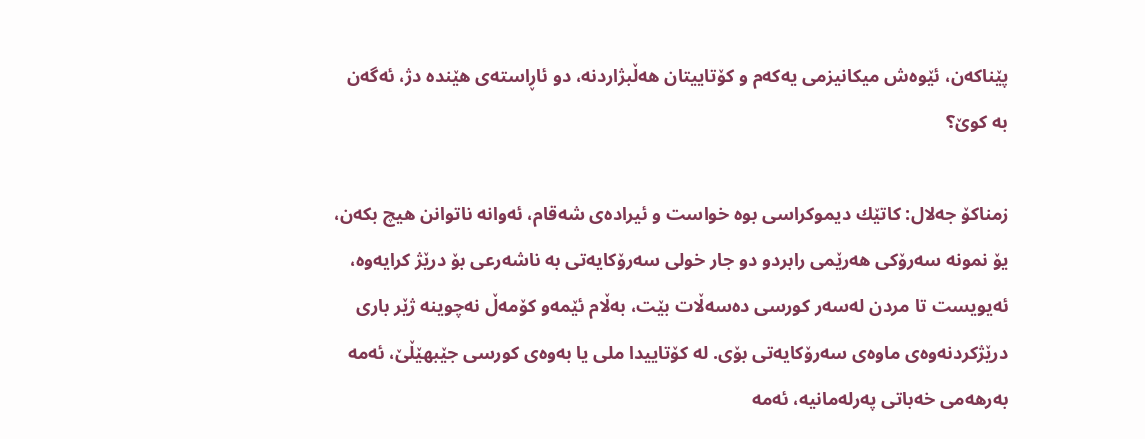پێناكه‌ن، ئێوه‌ش میكانیزمى یه‌كه‌م و كۆتاییتان هه‌ڵبژاردنه‌، دو ئاڕاسته‌ى هێنده‌ دژ، ئه‌گه‌ن به‌ كوێ؟

زمناکۆ جەلال: كاتێك دیموكراسى بوه‌ خواست و ئیراده‌ى شه‌قام، ئه‌وانه‌ ناتوانن هیچ بكه‌ن، یۆ نمونه‌ سه‌رۆكى هه‌رێمى رابردو دو جار خولى سه‌رۆكایه‌تى به‌ ناشه‌رعى بۆ درێژ كرایه‌وه‌، ئه‌یویست تا مردن له‌سه‌ر كورسى ده‌سه‌ڵات بێت، به‌ڵام ئێمه‌و كۆمه‌ڵ نه‌چوینه‌ ژێر بارى درێژكردنه‌وه‌ى ماوه‌ى سه‌رۆكایه‌تى بۆى. له‌ كۆتاییدا ملى یا به‌وه‌ى كورسى جێبهێڵێ، ئه‌مه‌ به‌رهه‌مى خه‌باتى پەرله‌مانیه‌، ئه‌مه‌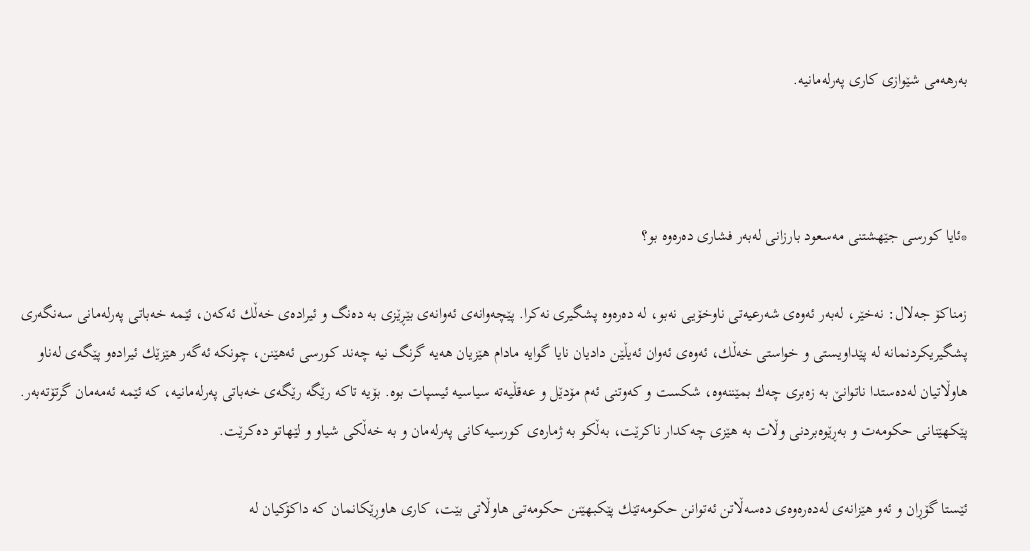به‌رهه‌مى شێوازى كارى پەرله‌مانیه‌.



*ئایا كورسى جێهشتنى مه‌سعود بارزانى له‌به‌ر فشارى ده‌ره‌وه‌ بو؟

زمناکۆ جەلال: نه‌خێر، له‌به‌ر ئه‌وه‌ى شه‌رعیه‌تى ناوخۆیی نه‌بو، له‌ ده‌ره‌وه‌ پشگیرى نه‌كرا. پێچه‌وانه‌ى ئه‌وانه‌ى بێڕێزى به‌ ده‌نگ و ئیراده‌ى خه‌ڵك ئه‌كه‌ن، ئێمه‌ خه‌باتى پەرله‌مانى سه‌نگه‌رى پشگیریكردنمانه‌ له‌ پێداویستى و خواستى خه‌ڵك، ئه‌وه‌ى ئه‌وان ئه‌یڵێن دادیان نایا گوایه‌ مادام هێزیان هه‌یه‌ گرنگ نیه‌ چه‌ند كورسى ئه‌هێنن، چونكه‌ ئه‌گه‌ر هێزێك ئیراده‌و پێگه‌ى له‌ناو هاوڵاتیان له‌ده‌ستدا ناتوانێ به‌ زه‌برى چه‌ك بمێننه‌وه‌، شكست و كه‌وتنى ئه‌م مۆدێل و عه‌قڵیه‌ته‌ سیاسیه‌ ئیسپات بوه‌. بۆیه‌ تاكه‌ رێگه‌ رێگه‌ى خه‌باتى پەرله‌مانیه‌، كه‌ ئێمه‌ ئه‌مه‌مان گرتۆته‌به‌ر. پێكهێنانى حكومه‌ت و به‌ڕێوه‌بردنى وڵات به‌ هێزى چه‌كدار ناكرێت، به‌ڵكو به‌ ژماره‌ى كورسیه‌كانى پەرله‌مان و به‌ خه‌ڵكى شیاو و لێهاتو ده‌كرێت.

ئێستا گۆڕان و ئه‌و هێزانه‌ى له‌ده‌ره‌وه‌ى ده‌سه‌ڵاتن ئه‌توانن حكومه‌تێك پێكبهێنن حكومه‌تى هاوڵاتى بێت، كارى هاوڕێكانمان كه‌ داكۆكیان له‌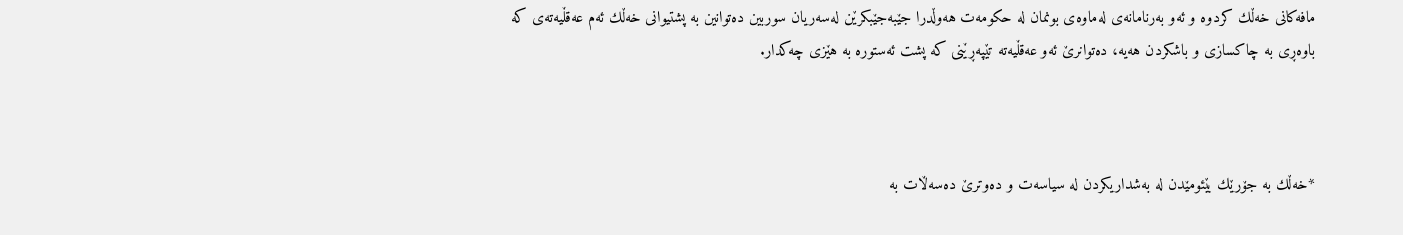مافه‌كانى خه‌ڵك كردوه‌ و ئه‌و به‌رنامانه‌ى له‌ماوه‌ى بونمان له‌ حكومه‌ت هه‌وڵدرا جێبه‌جێبكرێن له‌سه‌ریان سوربین ده‌توانین به‌ پشتیوانى خه‌ڵك ئه‌م عه‌قڵیه‌ته‌ى كه‌ باوه‌ڕى به‌ چاكسازى و باشكردن هه‌یه،‌ ده‌توانرێ ئه‌و عه‌قڵیه‌ته‌ تێپه‌ڕێنى كه‌ پشت ئه‌ستوره‌ به‌ هێزى چه‌كدار.



*خه‌ڵك به‌ جۆرێك بێئومێدن له‌ به‌شداریكردن له‌ سیاسه‌ت و ده‌وترێ ده‌سه‌ڵات به‌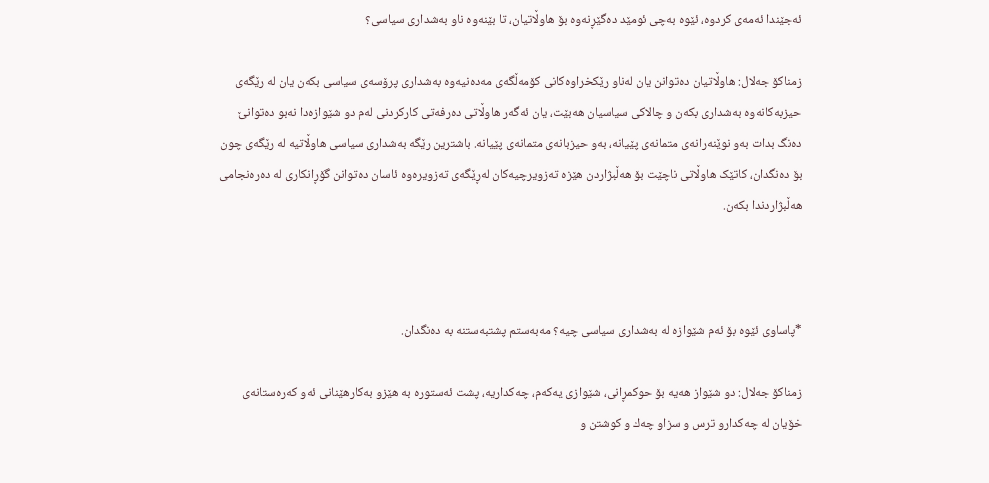ئه‌جێندا ئه‌مه‌ى كردوه‌، ئێوه‌ به‌چى ئومێد ده‌گێڕنه‌وه‌ بۆ هاوڵاتیان، تا بێنه‌وه‌ ناو به‌شدارى سیاسى؟

زمناكۆ جه‌لال: هاوڵاتیان ده‌توانن یان له‌ناو رێكخراوه‌كانى كۆمه‌ڵگه‌ى مه‌ده‌نیه‌وه‌ به‌شدارى پرۆسه‌ى سیاسى بكه‌ن یان له‌ رێگه‌ى حیزبه‌كانه‌وه‌ به‌شدارى بكه‌ن و چالاكى سیاسیان هه‌بێت، یان ئه‌گه‌ر هاوڵاتى ده‌رفه‌تى كاركردنى له‌م دو شێوازه‌دا نه‌بو ده‌توانێ ده‌نگ بدات به‌و نوێنه‌رانه‌ى متمانه‌ى پێیانه‌، به‌و حیزبانه‌ى متمانه‌ى پێیانه‌. باشترین رێگه‌ به‌شدارى سیاسى هاوڵاتیه‌ له‌ رێگه‌ى چون بۆ ده‌نگدان، كاتێک هاوڵاتى ناچێت بۆ هه‌ڵبژاردن هێزه‌ ته‌زویرچیه‌كان له‌ڕێگه‌ى ته‌زویره‌وه‌ ئاسان ده‌توانن گۆڕانكارى له‌ ده‌ره‌نجامى هه‌ڵبژاردندا بكه‌ن.



*پاساوى ئێوه‌ بۆ ئه‌م شێوازه‌ له‌ به‌شدارى سیاسى چیه‌؟ مه‌به‌ستم پشتبه‌ستنه‌ به‌ ده‌نگدان.

زمناكۆ جه‌لال: دو شێواز هه‌یه‌ بۆ حوكمڕانى، شێوازى یه‌كه‌م، چه‌كداریه‌، پشت ئه‌ستوره‌ به‌ هێزو به‌كارهێنانى ئه‌و كه‌ره‌ستانه‌ى خۆیان له‌ چه‌كدارو ترس و سزاو چه‌ك و كوشتن و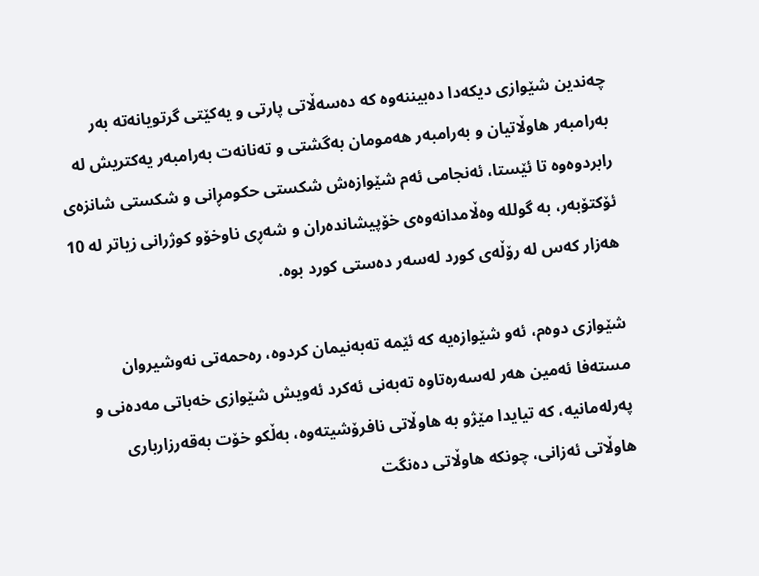چه‌ندین شێوازى دیكه‌دا ده‌بیننه‌وه‌ كه‌ ده‌سەڵاتى پارتى و یه‌كێتى گرتویانه‌ته‌ به‌ر به‌رامبه‌ر هاوڵاتیان و به‌رامبه‌ر هه‌مومان به‌گشتى و ته‌نانه‌ت به‌رامبه‌ر یه‌كتریش له‌ رابردوه‌وه‌ تا ئێستا، ئەنجامی ئه‌م شێوازه‌ش شكستى حکومڕانى و شكستى شانزه‌ى ئۆكتۆبه‌ر، به‌ گولله‌ وه‌ڵامدانه‌وه‌ى خۆپیشانده‌ران و شه‌ڕى ناوخۆو كوژرانى زیاتر له‌ 10 هه‌زار كه‌س له‌ رۆڵه‌ى كورد له‌سه‌ر ده‌ستى كورد بوه‌.

شێوازى دوه‌م، ئه‌و شێوازه‌یه‌ كه‌ ئێمه‌ ته‌به‌نیمان كردوه‌، ره‌حمه‌تى نه‌وشیروان مسته‌فا ئه‌مین هه‌ر له‌سه‌ره‌تاوه‌ ته‌به‌نى ئه‌كرد ئه‌ویش شێوازى خه‌باتى مه‌ده‌نى و پەرله‌مانیه‌، كه‌ تیایدا مێژو به‌ هاوڵاتى نافرۆشیته‌وه‌، به‌ڵكو خۆت به‌قه‌رزاربارى هاوڵاتى ئه‌زانى، چونكه‌ هاوڵاتى ده‌نگت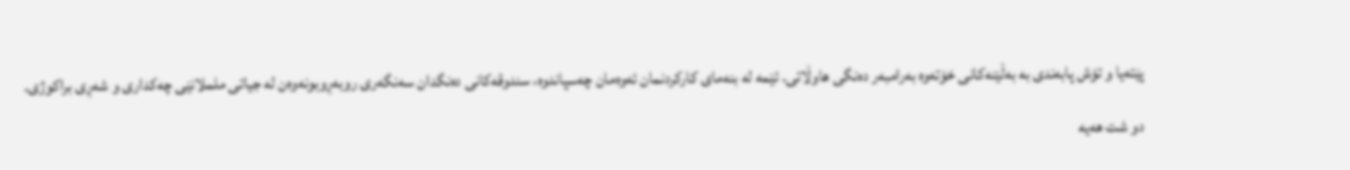پێئه‌یا و تۆش پابه‌ندى به‌ بەڵێنەکانی خۆته‌وه‌ به‌رامبه‌ر ده‌نگى هاوڵاتى. ئێمه‌ له‌ بنه‌ماى كاركردنمان ئه‌وه‌مان چه‌سپاندوه‌، سندوقه‌كانى ده‌نگدان سه‌نگه‌رى روبه‌ڕوبونه‌وه‌ن له‌ جیاتى ململانێى چه‌كدارى و شه‌ڕى براكوژى.

دو شت هه‌یه‌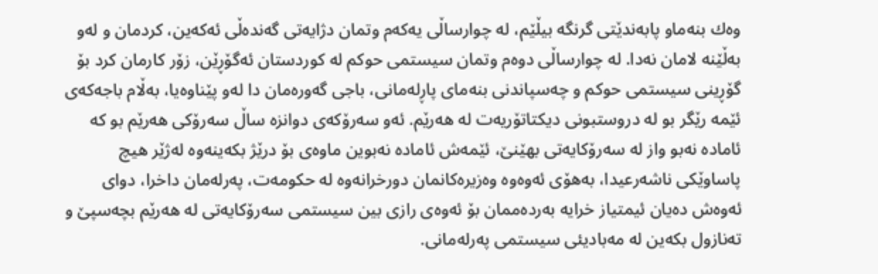وه‌ك بنه‌ماو پابه‌ندێتى گرنگه‌ بیڵێم، له‌ چوارساڵى یه‌كه‌م وتمان دژایه‌تى گه‌نده‌ڵى ئه‌كه‌ین، كردمان و له‌و به‌ڵێنه‌ لامان نه‌دا. له‌ چوارساڵى دوه‌م وتمان سیستمى حوكم له‌ كوردستان ئه‌گۆڕێن، زۆر كارمان كرد بۆ گۆڕینى سیستمى حوكم و چه‌سپاندنى بنه‌ماى پاڕله‌مانى، باجى گه‌وره‌مان دا له‌و پێناوه‌یا، به‌ڵام باجه‌كه‌ى ئێمه‌ رێگر بو له‌ دروستبونى دیكتاتۆریه‌ت له‌ هه‌رێم. ئه‌و سه‌رۆكه‌ى دوانزه‌ ساڵ سه‌رۆكى هەرێم بو كه‌ ئاماده‌ نه‌بو واز له‌ سه‌رۆكایه‌تى بهێنێ، ئێمه‌ش ئاماده‌ نه‌بوین ماوه‌ى بۆ درێژ بكه‌ینه‌وه‌ له‌ژێر هیچ پاساوێكى ناشه‌رعیدا، به‌هۆى ئه‌وه‌وه‌ وه‌زیره‌كانمان دورخرانه‌وه‌ له‌ حكومه‌ت، پەرله‌مان داخرا، دواى ئه‌وه‌ش ده‌یان ئیمتیاز خرایه‌ به‌رده‌ممان بۆ ئه‌وه‌ى رازى بین سیستمى سه‌رۆكایه‌تى له‌ هه‌رێم بچه‌سپێ و ته‌نازول بكه‌ین له‌ مه‌بادیئى سیستمى پەرله‌مانى.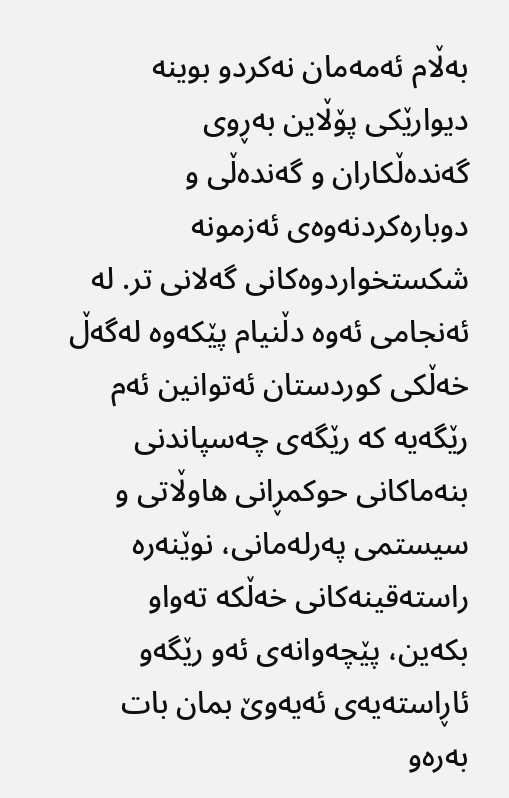به‌ڵام ئه‌مه‌مان نه‌كردو بوینه‌ دیوارێكى پۆڵاین به‌ڕوى گه‌نده‌ڵكاران و گه‌نده‌ڵى و دوباره‌كردنه‌وه‌ى ئه‌زمونه‌ شكستخواردوه‌كانى گه‌لانى تر. له‌ ئەنجامی ئه‌وه‌ دڵنیام پێكه‌وه‌ له‌گه‌ڵ خه‌ڵكى كوردستان ئه‌توانین ئه‌م رێگه‌یه‌ كه‌ رێگه‌ى چه‌سپاندنى بنه‌ماكانى حوكمڕانى هاوڵاتى و سیستمى پەرله‌مانى، نوێنه‌ره‌ راسته‌قینه‌كانى خه‌ڵكه‌ ته‌واو بكه‌ین، پێچه‌وانه‌ى ئه‌و رێگه‌و ئاڕاسته‌یه‌ی ئه‌یه‌وێ بمان بات به‌ره‌و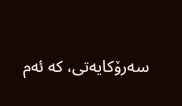سه‌رۆكایه‌تى، كه‌ ئه‌م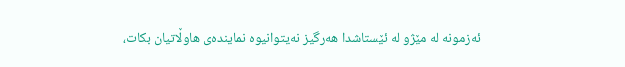ئه‌زمونه‌ له‌ مێژو له‌ ئێستاشدا هه‌رگیز نه‌یتوانیوه‌ نماینده‌ى هاوڵاتیان بكات،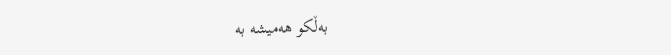به‌ڵكو هه‌میشه‌ به‌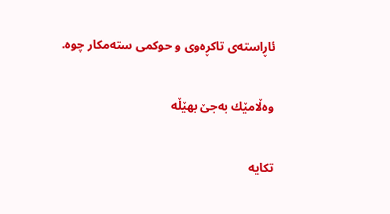ئاڕاسته‌ى تاكڕه‌وى و حوكمى سته‌مكار چوه‌.

وەڵامێك بەجێ بهێڵە

تکایە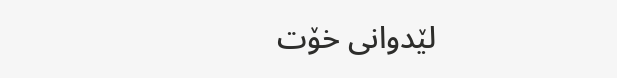لێدوانی خۆت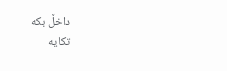داخڵ بکە
تکایە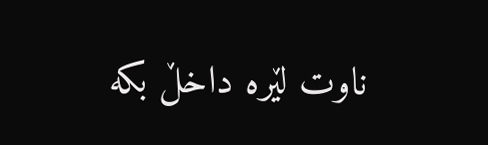ناوت لێرە داخڵ بکە